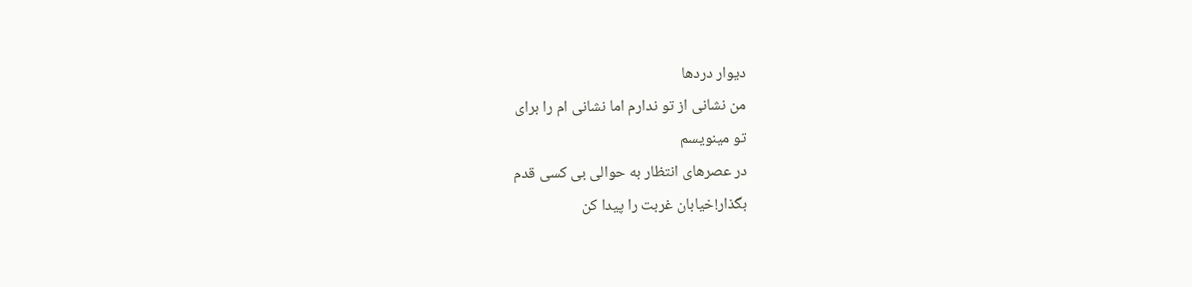دیوار دردها
من نشانی از تو ندارم اما نشانی ام را برای
تو مینویسم
در عصرهای انتظار به حوالی بی کسی قدم
بگذار!خیابان غربت را پیدا کن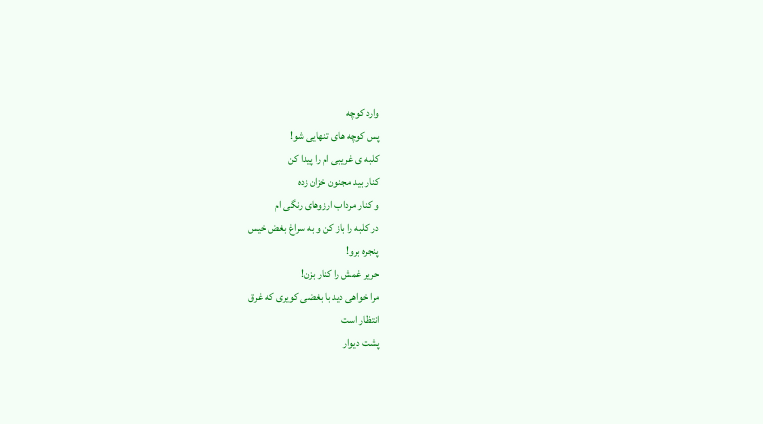وارد کوچه
پس کوچه های تنهایی شو!
کلبه ی غریبی ام را پیدا کن
کنار بید مجنون خزان زده
و کنار مرداب ارزوهای رنگی ام
در کلبه را باز کن و به سراغ بغض خیس
پنجره برو!
حریر غمش را کنار بزن!
مرا خواهی دید با بغضی کویری که غرق
انتظار است
پشت دیوار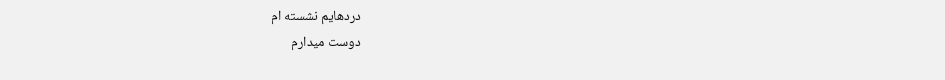دردهایم نشسته ام
دوست میدارم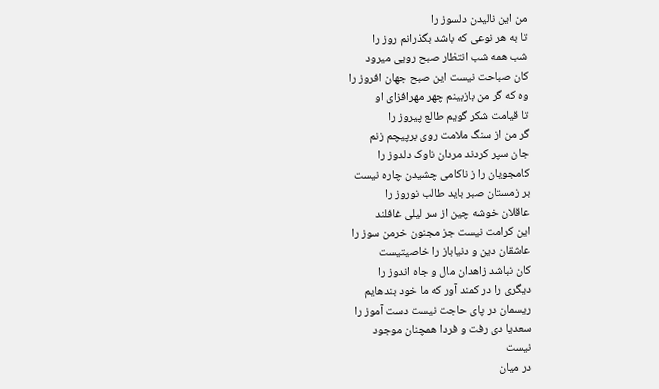من این نالیدن دلسوز را
تا به هر نوعی که باشد بگذرانم روز را
شب همه شب انتظار صبح رویی میرود
کان صباحت نیست این صبح جهان افروز را
وه که گر من بازبینم چهر مهرافزای او
تا قیامت شکر گویم طالع پیروز را
گر من از سنگ ملامت روی برپیچم زنم
جان سپر کردند مردان ناوک دلدوز را
کامجویان را ز ناکامی چشیدن چاره نیست
بر زمستان صبر باید طالب نوروز را
عاقلان خوشه چین از سر لیلی غافلند
این کرامت نیست جز مجنون خرمن سوز را
عاشقان دین و دنیاباز را خاصیتیست
کان نباشد زاهدان مال و جاه اندوز را
دیگری را در کمند آور که ما خود بندهایم
ریسمان در پای حاجت نیست دست آموز را
سعدیا دی رفت و فردا همچنان موجود
نیست
در میان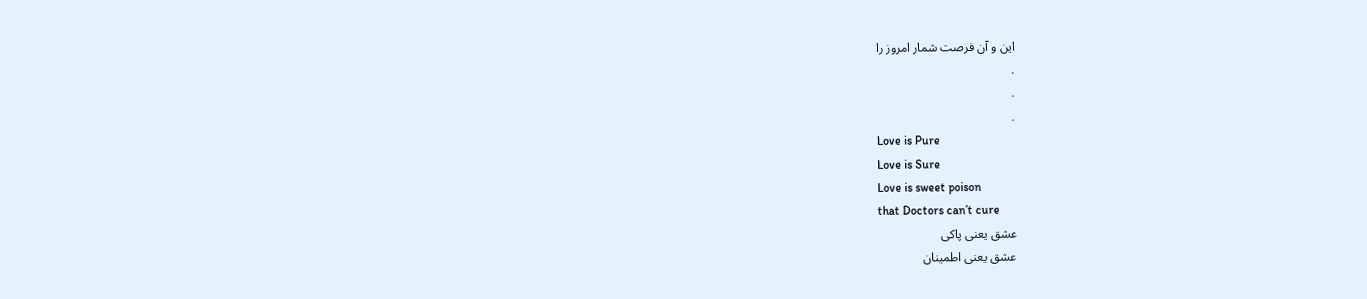این و آن فرصت شمار امروز را
.
.
.
Love is Pure
Love is Sure
Love is sweet poison
that Doctors can’t cure
عشق یعنی پاکی
عشق یعنی اطمینان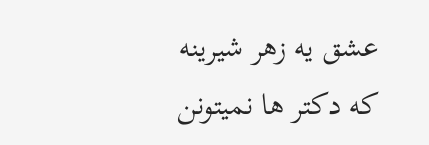عشق یه زهر شیرینه
که دکتر ها نمیتونن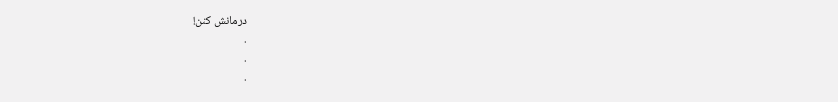درمانش کنن!
.
.
.